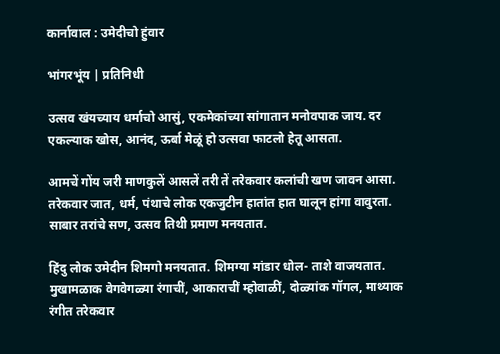कार्नावाल : उमेदीचो हुंवार

भांगरभूंय | प्रतिनिधी

उत्सव खंयच्याय धर्माचो आसुं, एकमेकांच्या सांगातान मनोवपाक जाय. दर एकल्याक खोस, आनंद, ऊर्बा मेळूं हो उत्सवा फाटलो हेतू आसता.

आमचें गोंय जरी माणकुलें आसलें तरी तें तरेकवार कलांची खण जावन आसा. तरेकवार जात, धर्म, पंथाचे लोक एकजुटीन हातांत हात घालून हांगा वावुरता. साबार तरांचे सण, उत्सव तिथी प्रमाण मनयतात.

हिंदु लोक उमेदीन शिमगो मनयतात. शिमग्या मांडार धोल- ताशे वाजयतात. मुखामळाक वेगवेगळ्या रंगाचीं, आकाराचीं म्होवाळीं, दोळ्यांक गॉगल, माथ्याक रंगीत तरेकवार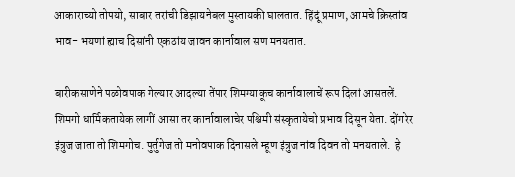आकाराच्यो तोपयो, साबार तरांची डिझायनेबल मुस्तायकी घालतात. हिंदूं प्रमाण, आमचे क्रिस्तांव भाव- भयणां ह्याच दिसांनी एकठांय जावन कार्नावाल सण मनयतात.

बारीकसाणेने पळोवपाक गेल्यार आदल्या तेंपार शिमग्याकूच कार्नावालाचें रूप दिलां आसतलें. शिमगो धार्मिकतायेक लागीं आसा तर कार्नावालाचेर पश्चिमी संस्कृतायेचो प्रभाव दिसून येता. दोंगरेर इंत्रुज जाता तो शिमगोच. पुर्तुगेज तो मनोवपाक दिनासले म्हूण इंत्रुज नांव दिवन तो मनयताले.  हे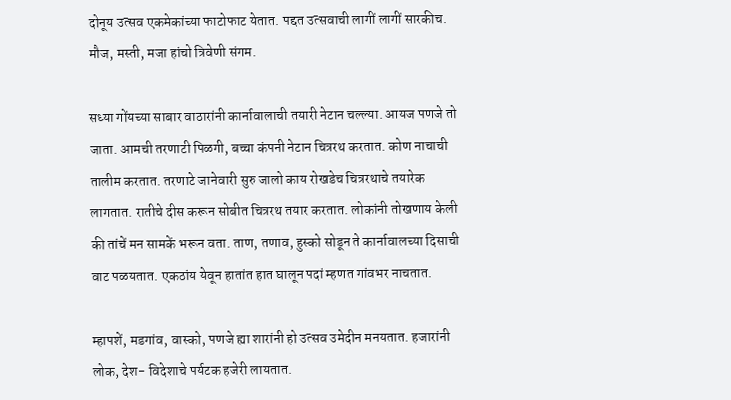दोनूय उत्सव एकमेकांच्या फाटोफाट येतात. पद्दत उत्सवाची लागीं लागीं सारकीच. मौज, मस्ती, मजा हांचो त्रिवेणी संगम.

सध्या गोंयच्या साबार वाठारांनी कार्नावालाची तयारी नेटान चल्ल्या. आयज पणजे तो जाता. आमची तरणाटी पिळगी, बच्चा कंपनी नेटान चित्ररथ करतात. कोण नाचाची तालीम करतात. तरणाटे जानेवारी सुरु जालो काय रोखडेच चित्ररथाचे तयारेक लागतात. रातीचे दीस करून सोबीत चित्ररथ तयार करतात. लोकांनी तोखणाय केली की तांचें मन सामकें भरून वता. ताण, तणाव, हुस्को सोडून ते कार्नावालच्या दिसाची वाट पळयतात. एकठांय येवून हातांत हात घालून पदां म्हणत गांवभर नाचतात.

म्हापशें, मडगांव, वास्को, पणजे ह्या शारांनी हो उत्सव उमेदीन मनयतात. हजारांनी लोक, देश- विदेशाचे पर्यटक हजेरी लायतात.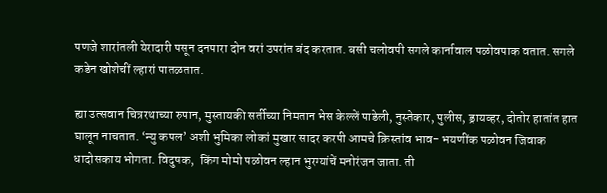पणजे शारांतली येरादारी पसून दनपारा दोन वरां उपरांत बंद करतात. बसी चलोवपी सगले कार्नावाल पळोवपाक वतात. सगले कडेन खोशेचीं ल्हारां पातळतात.

ह्या उत्सवान चित्ररथाच्या रुपान, मुस्तायकी सर्तीच्या निमतान भेस केल्लें पाडेली, नुस्तेकार, पुलीस, ड्रायव्हर, दोतोर हातांत हात घालून नाचतात. ‘न्यु कपल’ अशी भुमिका लोकां मुखार सादर करपी आमचे क्रिस्तांव भाव- भयणींक पळोवन जिवाक धादोसकाय भोगता. विदुषक,  किंग मोमो पळोवन ल्हान भुरग्यांचें मनोरंजन जाता. ती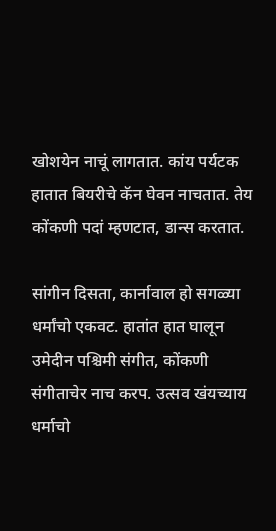खोशयेन नाचूं लागतात. कांय पर्यटक हातात बियरीचे कॅन घेवन नाचतात. तेय कोंकणी पदां म्हणटात, डान्स करतात.

सांगीन दिसता, कार्नावाल हो सगळ्या धर्मांचो एकवट. हातांत हात घालून उमेदीन पश्चिमी संगीत, कोंकणी संगीताचेर नाच करप. उत्सव खंयच्याय धर्माचो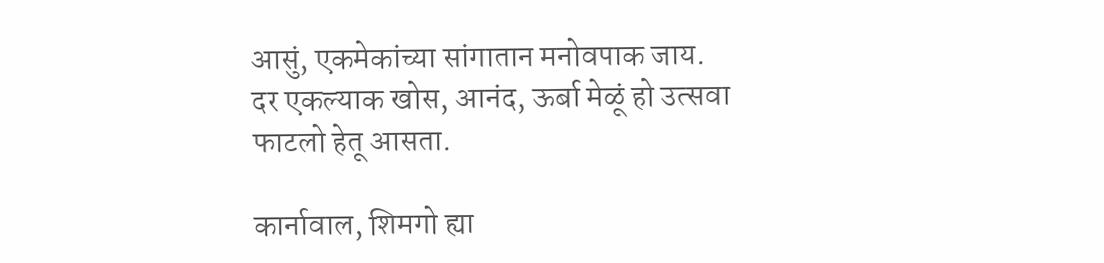आसुं, एकमेकांच्या सांगातान मनोवपाक जाय. दर एकल्याक खोस, आनंद, ऊर्बा मेळूं हो उत्सवा फाटलो हेतू आसता.

कार्नावाल, शिमगो ह्या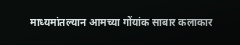माध्यमांतल्यान आमच्या गोंयांक साबार कलाकार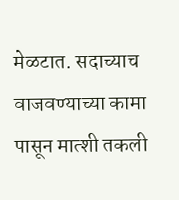मेळटात. सदाच्याच वाजवण्याच्या कामा पासून मात्शी तकली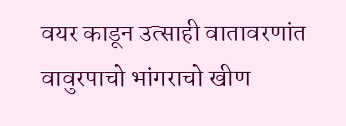वयर काडून उत्साही वातावरणांत वावुरपाचो भांगराचो खीण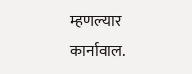म्हणल्यार कार्नावाल.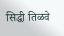सिद्धी तिळवे